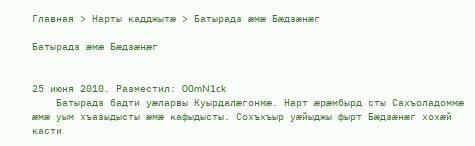Главная > Нарты кадджытæ > Батырадз æмæ Бæдзæнæг

Батырадз æмæ Бæдзæнæг


25 июня 2010. Разместил: 00mN1ck
    Батырадз бадти уæларвы Куырдалæгонмæ. Нарт æрæмбырд сты Сахъоладоммæ æмæ уым хъазыдысты æмæ кафыдысты. Сохъхъыр уæйыджы фырт Бæдзæнæг хохæй касти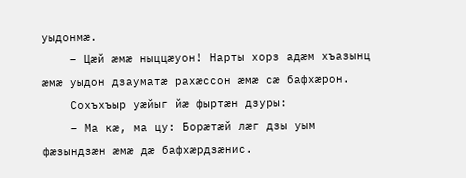уыдонмæ.
    – Цæй æмæ ныццæуон! Нарты хорз адæм хъазынц æмæ уыдон дзауматæ рахæссон æмæ сæ бафхæрон.
    Сохъхъыр уæйыг йæ фыртæн дзуры:
    – Ма кæ, ма цу: Борæтæй лæг дзы уым фæзындзæн æмæ дæ бафхæрдзæнис.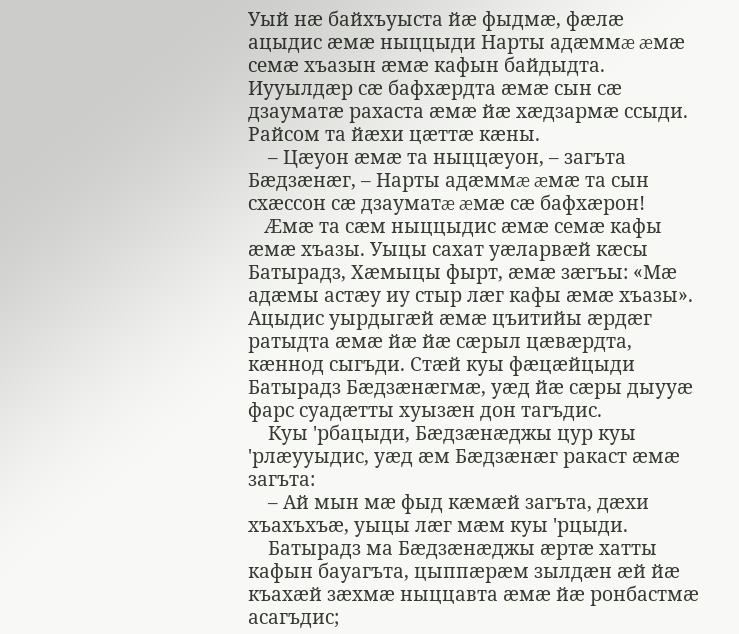Уый нæ байхъуыста йæ фыдмæ, фæлæ ацыдис æмæ ныццыди Нарты адæммæ æмæ семæ хъазын æмæ кафын байдыдта. Иууылдæр сæ бафхæрдта æмæ сын сæ дзауматæ рахаста æмæ йæ хæдзармæ ссыди. Райсом та йæхи цæттæ кæны.
    – Цæуон æмæ та ныццæуон, – загъта Бæдзæнæг, – Нарты адæммæ æмæ та сын схæссон сæ дзауматæ æмæ сæ бафхæрон!
    Æмæ та сæм ныццыдис æмæ семæ кафы æмæ хъазы. Уыцы сахат уæларвæй кæсы Батырадз, Хæмыцы фырт, æмæ зæгъы: «Мæ адæмы астæу иу стыр лæг кафы æмæ хъазы». Ацыдис уырдыгæй æмæ цъитийы æрдæг ратыдта æмæ йæ йæ сæрыл цæвæрдта, кæннод сыгъди. Стæй куы фæцæйцыди Батырадз Бæдзæнæгмæ, уæд йæ сæры дыууæ фарс суадæтты хуызæн дон тагъдис.
    Куы 'рбацыди, Бæдзæнæджы цур куы 'рлæууыдис, уæд æм Бæдзæнæг ракаст æмæ загъта:
    – Ай мын мæ фыд кæмæй загъта, дæхи хъахъхъæ, уыцы лæг мæм куы 'рцыди.
    Батырадз ма Бæдзæнæджы æртæ хатты кафын бауагъта, цыппæрæм зылдæн æй йæ къахæй зæхмæ ныццавта æмæ йæ ронбастмæ асагъдис;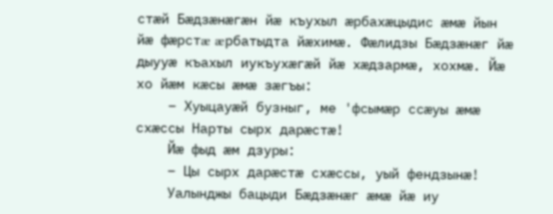стæй Бæдзæнæгæн йæ къухыл æрбахæцыдис æмæ йын йæ фæрстæ æрбатыдта йæхимæ. Фæлидзы Бæдзæнæг йæ дыууæ къахыл иукъухæгæй йæ хæдзармæ, хохмæ. Йæ хо йæм кæсы æмæ зæгъы:
    – Хуыцауæй бузныг, ме 'фсымæр ссæуы æмæ схæссы Нарты сырх дарæстæ!
    Йæ фыд æм дзуры:
    – Цы сырх дарæстæ схæссы, уый фендзынæ!
    Уалынджы бацыди Бæдзæнæг æмæ йæ иу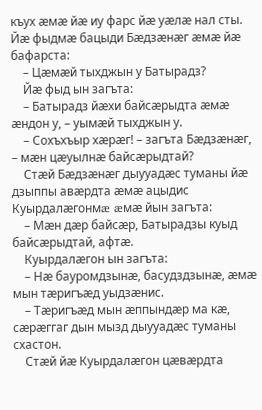къух æмæ йæ иу фарс йæ уæлæ нал сты. Йæ фыдмæ бацыди Бæдзæнæг æмæ йæ бафарста:
    – Цæмæй тыхджын у Батырадз?
    Йæ фыд ын загъта:
    – Батырадз йæхи байсæрыдта æмæ æндон у, – уымæй тыхджын у.
    – Сохъхъыр хæрæг! – загъта Бæдзæнæг, – мæн цæуылнæ байсæрыдтай?
    Стæй Бæдзæнæг дыууадæс туманы йæ дзыппы авæрдта æмæ ацыдис Куырдалæгонмæ æмæ йын загъта:
    – Мæн дæр байсæр, Батырадзы куыд байсæрыдтай, афтæ.
    Куырдалæгон ын загъта:
    – Нæ бауромдзынæ, басудздзынæ, æмæ мын тæригъæд уыдзæнис.
    – Тæригъæд мын æппындæр ма кæ, сæрæггаг дын мызд дыууадæс туманы схастон.
    Стæй йæ Куырдалæгон цæвæрдта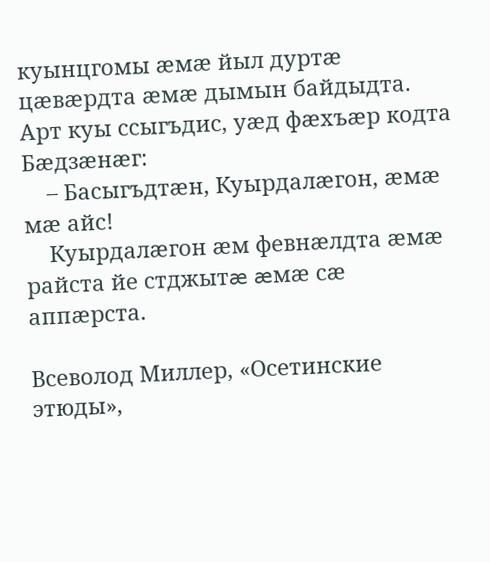куынцгомы æмæ йыл дуртæ цæвæрдта æмæ дымын байдыдта. Арт куы ссыгъдис, уæд фæхъæр кодта Бæдзæнæг:
    – Басыгъдтæн, Куырдалæгон, æмæ мæ айс!
    Куырдалæгон æм февнæлдта æмæ райста йе стджытæ æмæ сæ аппæрста.

Всеволод Миллер, «Осетинские этюды»,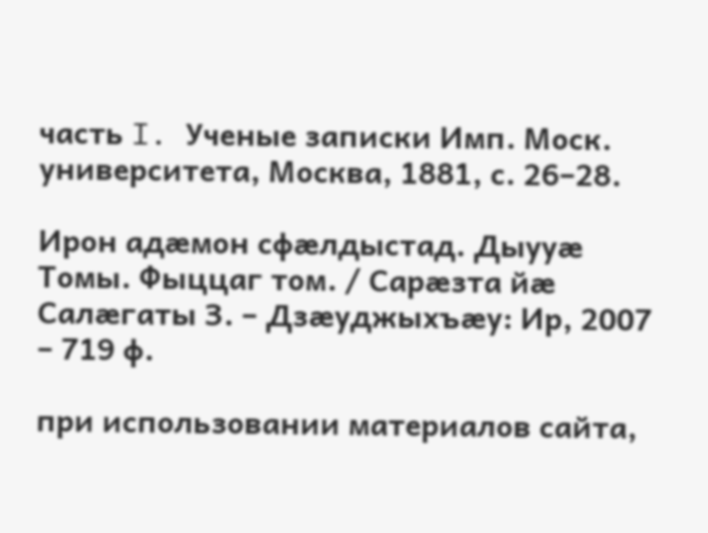часть I. Ученые записки Имп. Моск. университета, Москва, 1881, с. 26–28.

Ирон адæмон сфæлдыстад. Дыууæ Томы. Фыццаг том. / Сарæзта йæ Салæгаты З. – Дзæуджыхъæу: Ир, 2007 – 719 ф.

при использовании материалов сайта,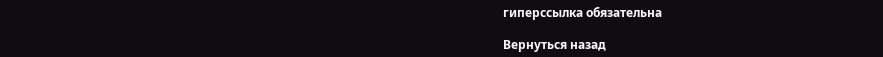гиперссылка обязательна

Вернуться назад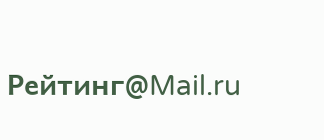Рейтинг@Mail.ru